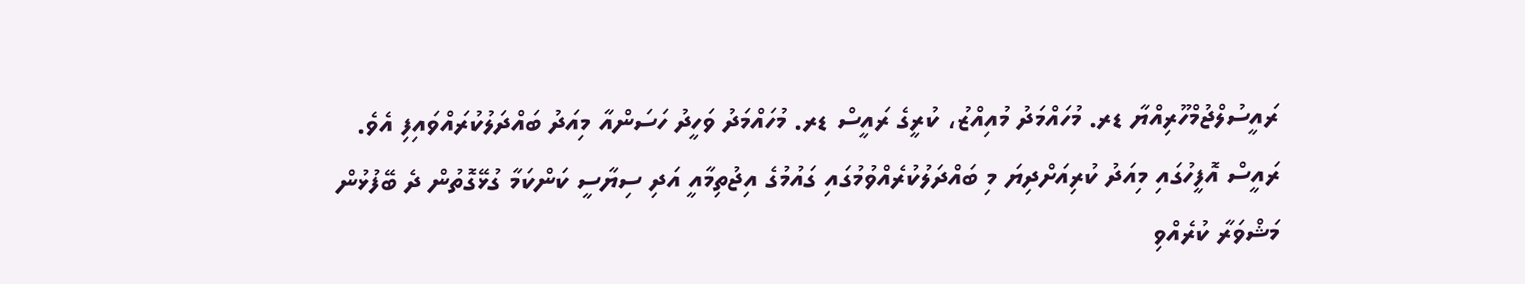ރައީސުލްޖުމްހޫރިއްޔާ ޑރ. މުހައްމަދު މުއިއްޒު، ކުރީގެ ރައީސް ޑރ. މުހައްމަދު ވަހީދު ހަސަންއާ މިއަދު ބައްދަލުކުރައްވައިފި އެވެ.
ރައީސް އޮފީހުގައި މިއަދު ކުރިއަށްދިޔަ މި ބައްދަލުކުރެއްވުމުގައި ގައުމުގެ އިޖުތިމާއީ އަދި ސިޔާސީ ކަންކަމާ ގުޅޭގޮތުން ދެ ބޭފުޅުން މަޝްވަރާ ކުރެއްވި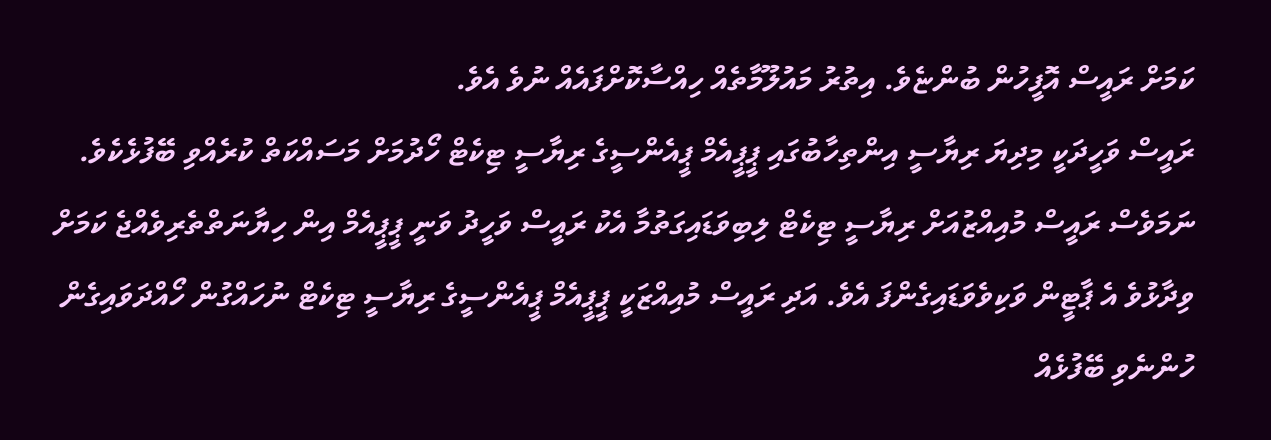ކަމަށް ރައީސް އޮފީހުން ބުންޏެވެ. އިތުރު މައުލޫމާތެއް ހިއްސާކޮށްފައެއް ނުވެ އެވެ.
ރައީސް ވަހީދަކީ މިދިޔަ ރިޔާސީ އިންތިހާބުގައި ޕީޕީއެމް ޕީއެންސީގެ ރިޔާސީ ޓިކެޓް ހޯދުމަށް މަސައްކަތް ކުރެއްވި ބޭފުޅެކެވެ. ނަމަވެސް ރައީސް މުއިއްޒުއަށް ރިޔާސީ ޓިކެޓް ލިބިވަޑައިގަތުމާ އެކު ރައީސް ވަހީދު ވަނީ ޕީޕީއެމް އިން ހިޔާނަތްތެރިވެއްޖެ ކަމަށް ވިދާޅުވެ އެ ޕާޓީން ވަކިވެވަޑައިގެންފަ އެވެ. އަދި ރައީސް މުއިއްޒަކީ ޕީޕީއެމް ޕީއެންސީގެ ރިޔާސީ ޓިކެޓް ނުހައްގުން ހޯއްދަވައިގެން ހުންނެވި ބޭފުޅެއް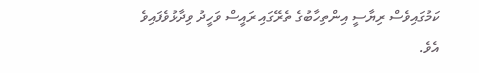ކަމުގައިވެސް ރިޔާސީ އިންތިހާބުގެ ތެރޭގައި ރައީސް ވަހީދު ވިދާޅުވެފައިވެ އެވެ.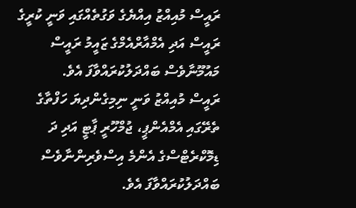ރައީސް މުއިއްޒު އިއްޔެގެ ވަގުތެއްގައި ވަނީ ކުރީގެ ރައީސް އަދި އެމްއާރްއެމްގެ ޒައީމު ރައީސް މައުމޫނާވެސް ބައްދަލުކުރައްވާފަ އެވެ.
ރައީސް މުއިއްޒު ވަނީ ނިމިގެންދިޔަ ހަފްތާގެ ތެރޭގައި އެމްއެންޕީ، ޖުމްހޫރީ ޕާޓީ އަދި ދަ ޑިމޮކްރެޓްސްގެ އެންމެ އިސްވެރިންނާވެސް ބައްދަލުކުރައްވާފަ އެވެ.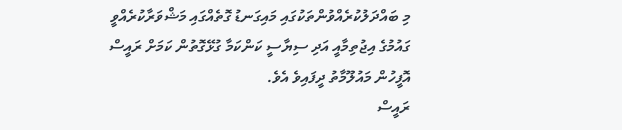މި ބައްދަލުކުރެއްވުންތަކުގައި މައިގަނޑު ގޮތެއްގައި މަޝްވަރާކުރެއްވީ ގައުމުގެ އިޖުތިމާއީ އަދި ސިޔާސީ ކަންކަމާ ގުޅޭގޮތުން ކަމަށް ރައީސް އޮފީހުން މައުލޫމާތު ދީފައިވެ އެވެ.
ރައީސް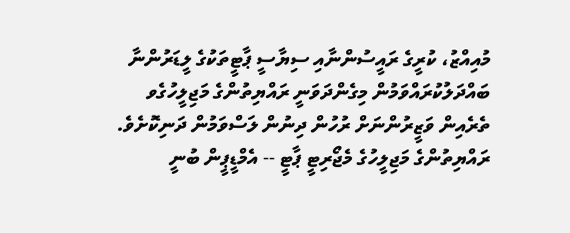މުއިއްޒު، ކުރީގެ ރައީސުންނާއި ސިޔާސީ ޕާޓީތަކުގެ ލީޑަރުންނާ ބައްދަލުކުރައްވަމުން މިގެންދަވަނީ ރައްޔިތުންގެ މަޖިލީހުގެވ ތެރެއިން ވަޒީރުންނަށް ރުހުން ދިނުން ލަސްވަމުން ދަނިކޮށެވެ.
ރައްޔިތުންގެ މަޖިލީހުގެ މެޖޯރިޓީ ޕާޓީ -- އެމްޑީޕީން ބުނީ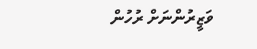ވަޒީރުންނަށް ރުހުން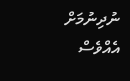ނުދިނުމަށް އެއްވެސް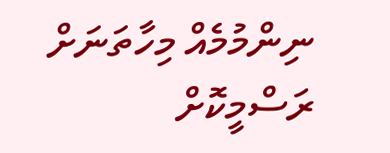ނިންމުމެއް މިހާތަނަށް ރަސްމީކޮށް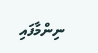ނިންމާފައި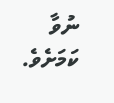ނުވާ ކަމަށެވެ.